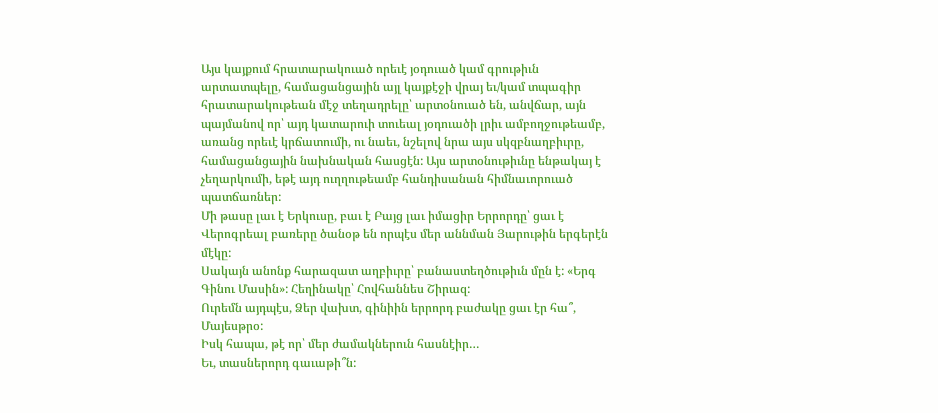Այս կայքում հրատարակուած որեւէ յօդուած կամ գրութիւն արտատպելը, համացանցային այլ կայքէջի վրայ եւ/կամ տպագիր հրատարակութեան մէջ տեղադրելը՝ արտօնուած են, անվճար, այն պայմանով որ՝ այդ կատարուի տուեալ յօդուածի լրիւ ամբողջութեամբ, առանց որեւէ կրճատումի, ու նաեւ, նշելով նրա այս սկզբնաղբիւրը, համացանցային նախնական հասցէն: Այս արտօնութիւնը ենթակայ է չեղարկումի, եթէ այդ ուղղութեամբ հանդիսանան հիմնաւորուած պատճառներ:
Մի թասը լաւ է Երկուսը, բաւ է Բայց լաւ իմացիր Երրորդը՝ ցաւ է
Վերոգրեալ բառերը ծանօթ են որպէս մեր աննման Յարութին երգերէն մէկը:
Սակայն անոնք հարազատ աղբիւրը՝ բանաստեղծութիւն մըն է: «Երգ Գինու Մասին»: Հեղինակը՝ Հովհաննես Շիրազ:
Ուրեմն այդպէս, Ձեր վախտ, գինիին երրորդ բաժակը ցաւ էր հա՞, Մայեսթրօ:
Իսկ հապա, թէ որ՝ մեր ժամակներուն հասնէիր…
Եւ, տասներորդ գաւաթի՞ն: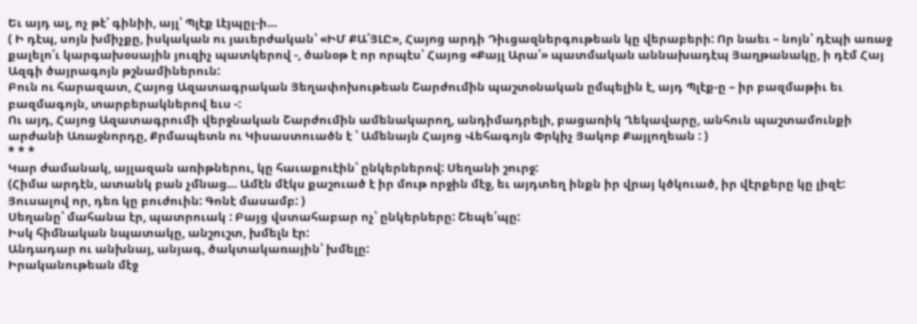Եւ այդ ալ, ոչ թէ՝ գինիի, այլ՝ Պլէք Լէյպըլ-ի…
( Ի դէպ, սոյն խմիչքը, իսկական ու յաւերժական՝ «ԻՄ ՔԱ՛ՅԼԸ», Հայոց արդի Դիւցազներգութեան կը վերաբերի: Որ նաեւ – նոյն՝ դէպի առաջ քալելո՛ւ կարգախօսային յուզիչ պատկերով -, ծանօթ է որ որպէս՝ Հայոց «Քայլ Արա՛» պատմական աննախադէպ Յաղթանակը, ի դէմ Հայ Ազգի ծայրագոյն թշնամիներուն:
Բուն ու հարազատ, Հայոց Ազատագրական Յեղափոխութեան Շարժումին պաշտօնական ըմպելին է, այդ Պլէք-ը – իր բազմաթիւ եւ բազմագոյն, տարբերակներով եւս -:
Ու այդ, Հայոց Ազատագրումի վերջնական Շարժումին ամենակարող, անդիմադրելի, բացառիկ Ղեկավարը, անհուն պաշտամունքի արժանի Առաջնորդը, Քրմապետն ու Կիսաստուածն է ՝ Ամենայն Հայոց Վեհագոյն Փրկիչ Յակոբ Քայլողեան : )
* * *
Կար ժամանակ, այլազան առիթներու, կը հաւաքուէին՝ ընկերներով: Սեղանի շուրջ:
(Հիմա արդէն, ատանկ բան չմնաց… Ամէն մէկս քաշուած է իր մութ որջին մէջ, եւ այդտեղ ինքն իր վրայ կծկուած, իր վէրքերը կը լիզէ: Յուսալով որ, դեռ կը բուժուին: Գոնէ մասամբ: )
Սեղանը՝ մահանա էր, պատրուակ : Բայց վստահաբար ոչ՝ ընկերները: Շեպե՛պը:
Իսկ հիմնական նպատակը, անշուշտ, խմելն էր:
Անդադար ու անխնայ, անյագ, ծակտակառային՝ խմելը:
Իրականութեան մէջ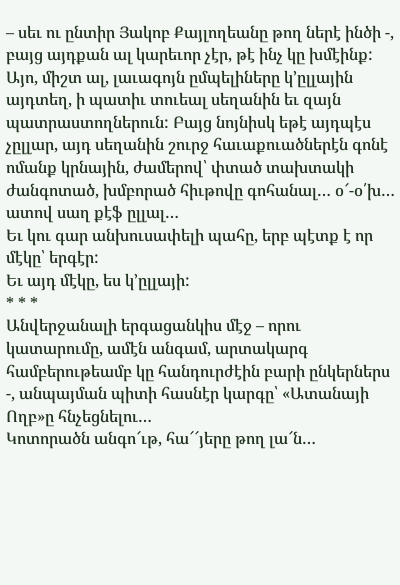– սեւ ու ընտիր Յակոբ Քայլողեանը թող ներէ ինծի -, բայց այդքան ալ կարեւոր չէր, թէ ինչ կը խմէինք:
Այո, միշտ ալ, լաւագոյն ըմպելիները կ’ըլլային այդտեղ, ի պատիւ տուեալ սեղանին եւ զայն պատրաստողներուն: Բայց նոյնիսկ եթէ այդպէս չըլլար, այդ սեղանին շուրջ հաւաքուածներէն գոնէ ոմանք կրնային, ժամերով՝ փտած տախտակի ժանգոտած, խմբորած հիւթովը գոհանալ… օ՜-օ՛խ… ատով սաղ քէֆ ըլլալ…
Եւ կու գար անխուսափելի պահը, երբ պէտք է որ մէկը՝ երգէր:
Եւ այդ մէկը, ես կ’ըլլայի:
* * *
Անվերջանալի երգացանկիս մէջ – որու կատարումը, ամէն անգամ, արտակարգ համբերութեամբ կը հանդուրժէին բարի ընկերներս -, անպայման պիտի հասնէր կարգը՝ «Ատանայի Ողբ»ը հնչեցնելու…
Կոտորածն անգո՜ւթ, հա՜՜յերը թող լա՜ն…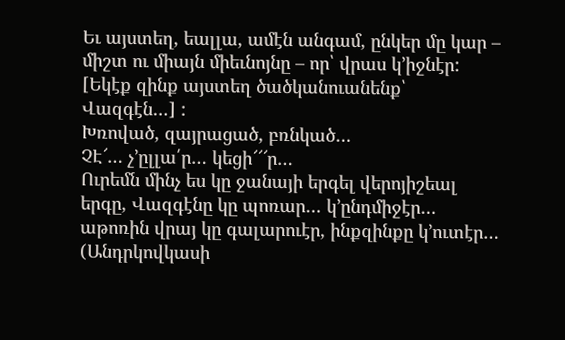Եւ այստեղ, եալլա, ամէն անգամ, ընկեր մը կար – միշտ ու միայն միեւնոյնը – որ՝ վրաս կ’իջնէր: [Եկէք զինք այստեղ ծածկանուանենք՝ Վազգէն…] :
Խռոված, զայրացած, բռնկած…
ՉԷ՜… չ’ըլլա՛ր… կեցի՜՜՜ր…
Ուրեմն մինչ ես կը ջանայի երգել վերոյիշեալ երգը, Վազգէնը կը պոռար… կ’ընդմիջէր… աթոռին վրայ կը գալարուէր, ինքզինքը կ’ուտէր… (Անդրկովկասի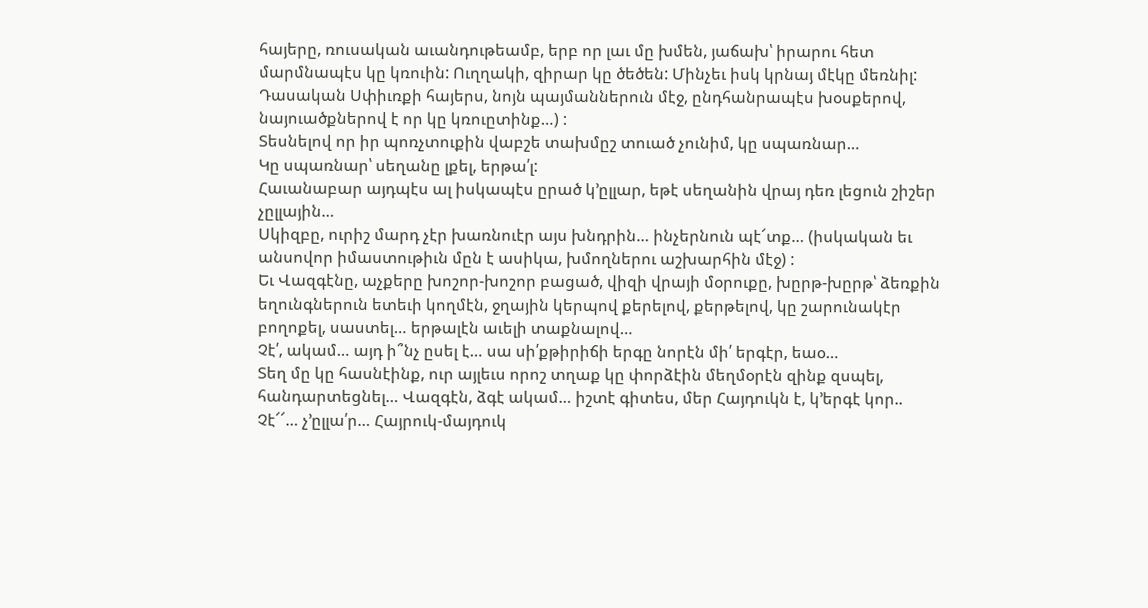հայերը, ռուսական աւանդութեամբ, երբ որ լաւ մը խմեն, յաճախ՝ իրարու հետ մարմնապէս կը կռուին: Ուղղակի, զիրար կը ծեծեն: Մինչեւ իսկ կրնայ մէկը մեռնիլ: Դասական Սփիւռքի հայերս, նոյն պայմաններուն մէջ, ընդհանրապէս խօսքերով, նայուածքներով է որ կը կռուըտինք…) :
Տեսնելով որ իր պոռչտուքին վաբշե տախմըշ տուած չունիմ, կը սպառնար…
Կը սպառնար՝ սեղանը լքել, երթա՛լ:
Հաւանաբար այդպէս ալ իսկապէս ըրած կ’ըլլար, եթէ սեղանին վրայ դեռ լեցուն շիշեր չըլլային…
Սկիզբը, ուրիշ մարդ չէր խառնուէր այս խնդրին… ինչերնուն պէ՜տք… (իսկական եւ անսովոր իմաստութիւն մըն է ասիկա, խմողներու աշխարհին մէջ) :
Եւ Վազգէնը, աչքերը խոշոր-խոշոր բացած, վիզի վրայի մօրուքը, խըրթ-խըրթ՝ ձեռքին եղունգներուն ետեւի կողմէն, ջղային կերպով քերելով, քերթելով, կը շարունակէր բողոքել, սաստել… երթալէն աւելի տաքնալով…
Չէ՛, ակամ… այդ ի՞նչ ըսել է… սա սի՛քթիրիճի երգը նորէն մի՛ երգէր, եաօ…
Տեղ մը կը հասնէինք, ուր այլեւս որոշ տղաք կը փորձէին մեղմօրէն զինք զսպել, հանդարտեցնել… Վազգէն, ձգէ ակամ… իշտէ գիտես, մեր Հայդուկն է, կ’երգէ կոր..
Չէ՜՜… չ’ըլլա՛ր… Հայրուկ-մայդուկ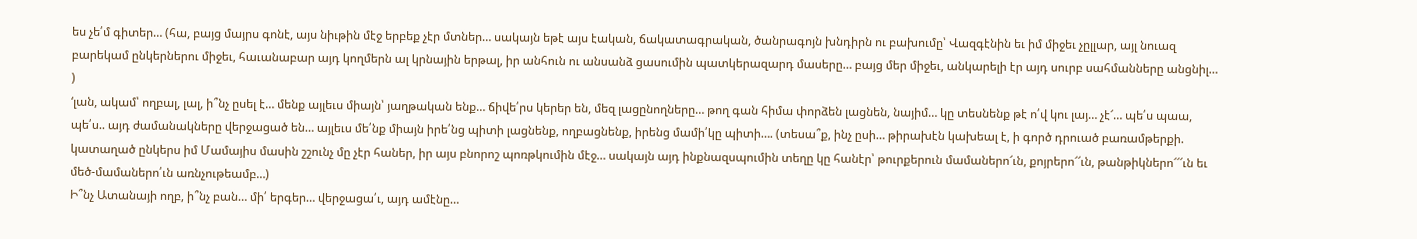ես չե՛մ գիտեր… (հա, բայց մայրս գոնէ, այս նիւթին մէջ երբեք չէր մտներ… սակայն եթէ այս էական, ճակատագրական, ծանրագոյն խնդիրն ու բախումը՝ Վազգէնին եւ իմ միջեւ չըլլար, այլ նուազ բարեկամ ընկերներու միջեւ, հաւանաբար այդ կողմերն ալ կրնային երթալ, իր անհուն ու անսանձ ցասումին պատկերազարդ մասերը… բայց մեր միջեւ, անկարելի էր այդ սուրբ սահմանները անցնիլ… )
‘լան, ակամ՝ ողբալ, լալ, ի՞նչ ըսել է… մենք այլեւս միայն՝ յաղթական ենք… ճիվե՛րս կերեր են, մեզ լացընողները… թող գան հիմա փորձեն լացնեն, նայիմ… կը տեսնենք թէ ո՛վ կու լայ… չէ՜… պե՛ս պաա, պե՛ս.. այդ ժամանակները վերջացած են… այլեւս մե՛նք միայն իրե՛նց պիտի լացնենք, ողբացնենք, իրենց մամի՛կը պիտի…. (տեսա՞ք, ինչ ըսի… թիրախէն կախեալ է, ի գործ դրուած բառամթերքի. կատաղած ընկերս իմ Մամայիս մասին շշունչ մը չէր հաներ, իր այս բնորոշ պոռթկումին մէջ… սակայն այդ ինքնազսպումին տեղը կը հանէր՝ թուրքերուն մամաներո՜ւն, քոյրերո՜՜ւն, թանթիկներո՜՜՜ւն եւ մեծ-մամաներո՛ւն առնչութեամբ…)
Ի՞նչ Ատանայի ողբ, ի՞նչ բան… մի՛ երգեր… վերջացա՛ւ, այդ ամէնը…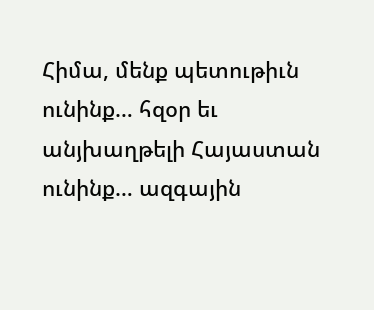Հիմա, մենք պետութիւն ունինք… հզօր եւ անյխաղթելի Հայաստան ունինք… ազգային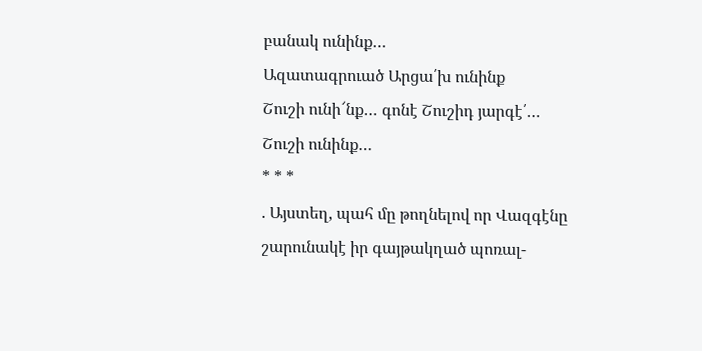բանակ ունինք…
Ազատագրուած Արցա՛խ ունինք
Շուշի ունի՜նք… գոնէ Շուշիդ յարգէ՛…
Շուշի ունինք…
* * *
. Այստեղ, պահ մը թողնելով որ Վազգէնը շարունակէ իր գայթակղած պոռալ-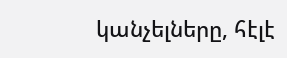կանչելները, հէլէ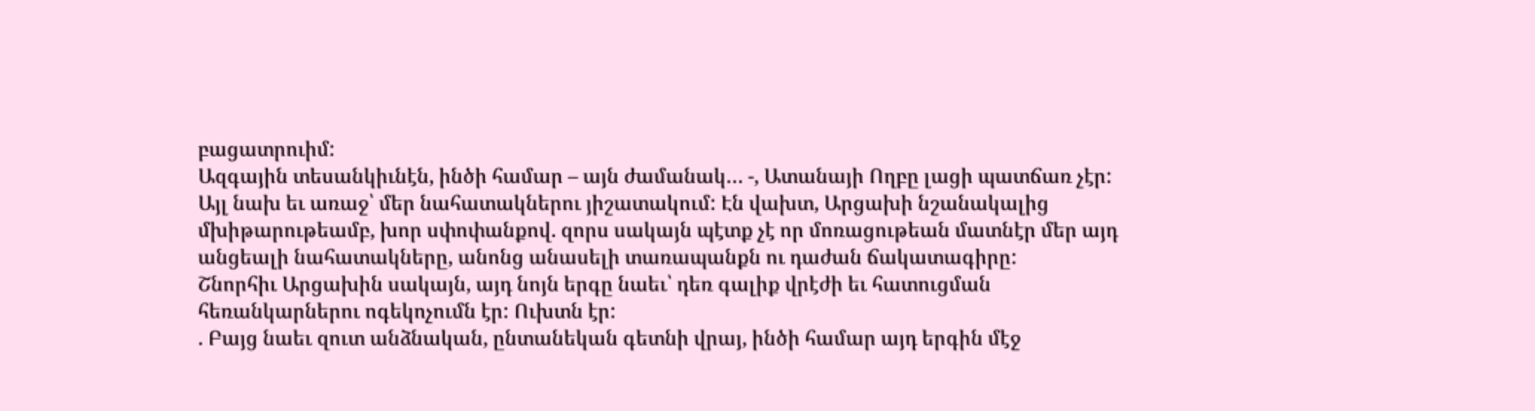բացատրուիմ:
Ազգային տեսանկիւնէն, ինծի համար – այն ժամանակ… -, Ատանայի Ողբը լացի պատճառ չէր:
Այլ նախ եւ առաջ՝ մեր նահատակներու յիշատակում: Էն վախտ, Արցախի նշանակալից մխիթարութեամբ, խոր սփոփանքով. զորս սակայն պէտք չէ որ մոռացութեան մատնէր մեր այդ անցեալի նահատակները, անոնց անասելի տառապանքն ու դաժան ճակատագիրը:
Շնորհիւ Արցախին սակայն, այդ նոյն երգը նաեւ՝ դեռ գալիք վրէժի եւ հատուցման հեռանկարներու ոգեկոչումն էր: Ուխտն էր:
. Բայց նաեւ զուտ անձնական, ընտանեկան գետնի վրայ, ինծի համար այդ երգին մէջ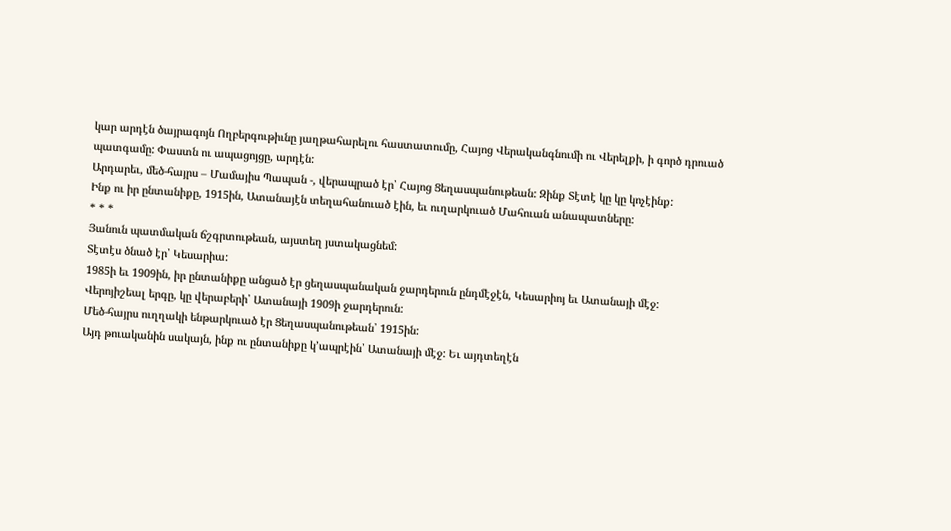կար արդէն ծայրագոյն Ողբերգութիւնը յաղթահարելու հաստատումը, Հայոց Վերականգնումի ու Վերելքի, ի գործ դրուած պատգամը: Փաստն ու ապացոյցը, արդէն:
Արդարեւ, մեծ-հայրս – Մամայիս Պապան -, վերապրած էր՝ Հայոց Ցեղասպանութեան: Զինք Տէտէ կը կը կոչէինք:
Ինք ու իր ընտանիքը, 1915ին, Ատանայէն տեղահանուած էին, եւ ուղարկուած Մահուան անապատները:
* * *
Յանուն պատմական ճշգրտութեան, այստեղ յստակացնեմ:
Տէտէս ծնած էր՝ Կեսարիա:
1985ի եւ 1909ին, իր ընտանիքը անցած էր ցեղասպանական ջարդերուն ընդմէջէն, Կեսարիոյ եւ Ատանայի մէջ:
Վերոյիշեալ երգը, կը վերաբերի՝ Ատանայի 1909ի ջարդերուն:
Մեծ-հայրս ուղղակի ենթարկուած էր Ցեղասպանութեան՝ 1915ին:
Այդ թուականին սակայն, ինք ու ընտանիքը կ’ապրէին՝ Ատանայի մէջ: Եւ այդտեղէն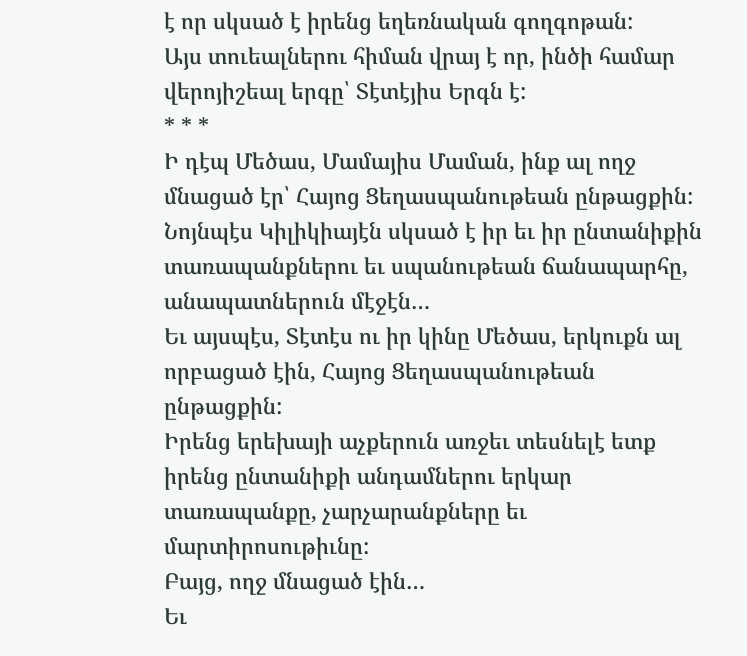է որ սկսած է իրենց եղեռնական գողգոթան:
Այս տուեալներու հիման վրայ է որ, ինծի համար վերոյիշեալ երգը՝ Տէտէյիս Երգն է:
* * *
Ի դէպ Մեծաս, Մամայիս Մաման, ինք ալ ողջ մնացած էր՝ Հայոց Ցեղասպանութեան ընթացքին:
Նոյնպէս Կիլիկիայէն սկսած է իր եւ իր ընտանիքին տառապանքներու եւ սպանութեան ճանապարհը, անապատներուն մէջէն…
Եւ այսպէս, Տէտէս ու իր կինը Մեծաս, երկուքն ալ որբացած էին, Հայոց Ցեղասպանութեան ընթացքին:
Իրենց երեխայի աչքերուն առջեւ տեսնելէ ետք իրենց ընտանիքի անդամներու երկար տառապանքը, չարչարանքները եւ մարտիրոսութիւնը:
Բայց, ողջ մնացած էին…
Եւ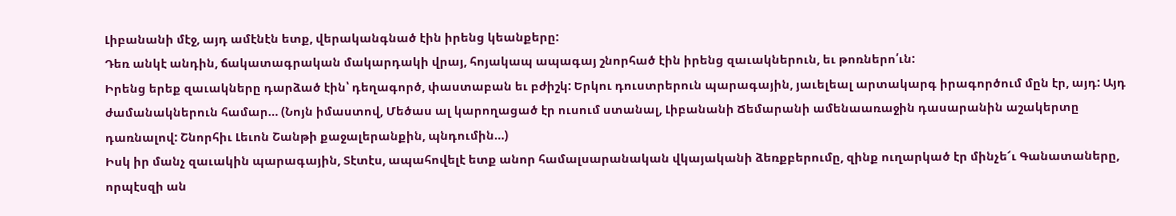Լիբանանի մէջ, այդ ամէնէն ետք, վերականգնած էին իրենց կեանքերը:
Դեռ անկէ անդին, ճակատագրական մակարդակի վրայ, հոյակապ ապագայ շնորհած էին իրենց զաւակներուն, եւ թոռներո՛ւն:
Իրենց երեք զաւակները դարձած էին՝ դեղագործ, փաստաբան եւ բժիշկ: Երկու դուստրերուն պարագային, յաւելեալ արտակարգ իրագործում մըն էր, այդ: Այդ ժամանակներուն համար… (Նոյն իմաստով, Մեծաս ալ կարողացած էր ուսում ստանալ, Լիբանանի Ճեմարանի ամենաառաջին դասարանին աշակերտը դառնալով: Շնորհիւ Լեւոն Շանթի քաջալերանքին, պնդումին…)
Իսկ իր մանչ զաւակին պարագային, Տէտէս, ապահովելէ ետք անոր համալսարանական վկայականի ձեռքբերումը, զինք ուղարկած էր մինչե՜ւ Գանատաները, որպէսզի ան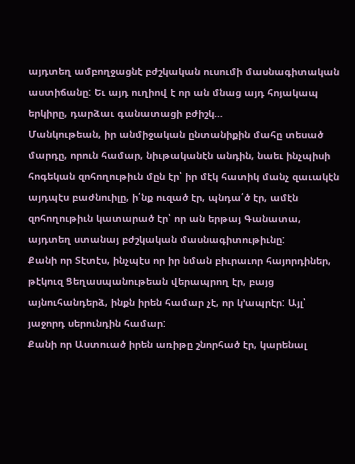այդտեղ ամբողջացնէ բժշկական ուսումի մասնագիտական աստիճանը: Եւ այդ ուղիով է որ ան մնաց այդ հոյակապ երկիրը, դարձաւ գանատացի բժիշկ…
Մանկութեան, իր անմիջական ընտանիքին մահը տեսած մարդը, որուն համար, նիւթականէն անդին, նաեւ ինչպիսի հոգեկան զոհողութիւն մըն էր՝ իր մէկ հատիկ մանչ զաւակէն այդպէս բաժնուիլը, ի՛նք ուզած էր, պնդա՛ծ էր, ամէն զոհողութիւն կատարած էր՝ որ ան երթայ Գանատա, այդտեղ ստանայ բժշկական մասնագիտութիւնը:
Քանի որ Տէտէս, ինչպէս որ իր նման բիւրաւոր հայորդիներ, թէկուզ Ցեղասպանութեան վերապրող էր, բայց այնուհանդերձ, ինքն իրեն համար չէ, որ կ’ապրէր: Այլ՝ յաջորդ սերունդին համար:
Քանի որ Աստուած իրեն առիթը շնորհած էր, կարենալ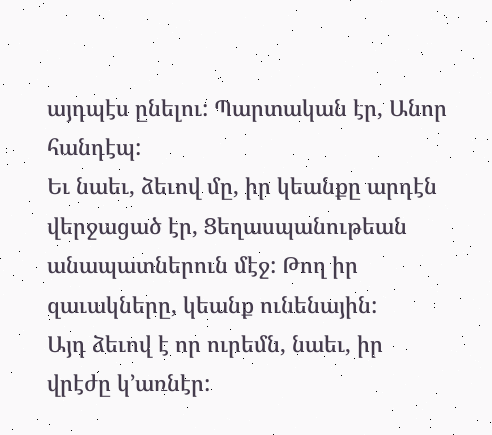այդպէս ընելու: Պարտական էր, Անոր հանդէպ:
Եւ նաեւ, ձեւով մը, իր կեանքը արդէն վերջացած էր, Ցեղասպանութեան անապատներուն մէջ: Թող իր զաւակները, կեանք ունենային:
Այդ ձեւով է որ ուրեմն, նաեւ, իր վրէժը կ’առնէր: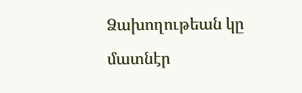Ձախողութեան կը մատնէր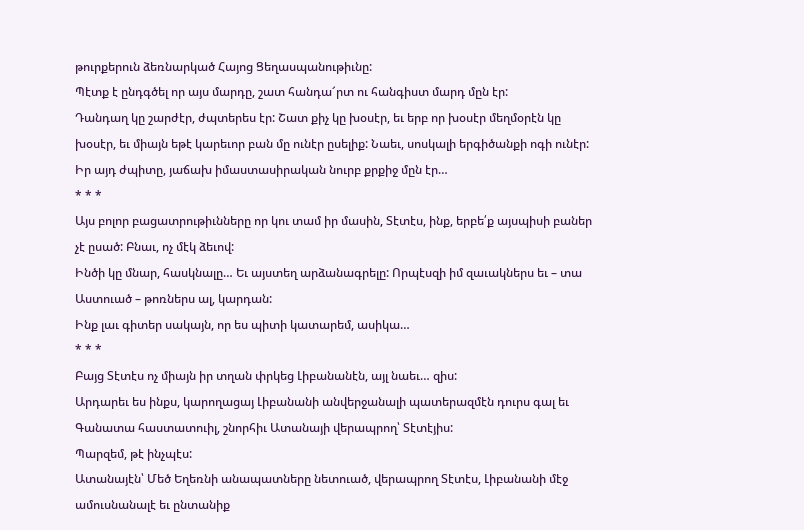թուրքերուն ձեռնարկած Հայոց Ցեղասպանութիւնը:
Պէտք է ընդգծել որ այս մարդը, շատ հանդա՜րտ ու հանգիստ մարդ մըն էր:
Դանդաղ կը շարժէր, ժպտերես էր: Շատ քիչ կը խօսէր, եւ երբ որ խօսէր մեղմօրէն կը խօսէր, եւ միայն եթէ կարեւոր բան մը ունէր ըսելիք: Նաեւ, սոսկալի երգիծանքի ոգի ունէր: Իր այդ ժպիտը, յաճախ իմաստասիրական նուրբ քրքիջ մըն էր…
* * *
Այս բոլոր բացատրութիւնները որ կու տամ իր մասին, Տէտէս, ինք, երբե՛ք այսպիսի բաներ չէ ըսած: Բնաւ, ոչ մէկ ձեւով:
Ինծի կը մնար, հասկնալը… Եւ այստեղ արձանագրելը: Որպէսզի իմ զաւակներս եւ – տա Աստուած – թոռներս ալ, կարդան:
Ինք լաւ գիտեր սակայն, որ ես պիտի կատարեմ, ասիկա…
* * *
Բայց Տէտէս ոչ միայն իր տղան փրկեց Լիբանանէն, այլ նաեւ… զիս:
Արդարեւ ես ինքս, կարողացայ Լիբանանի անվերջանալի պատերազմէն դուրս գալ եւ Գանատա հաստատուիլ, շնորհիւ Ատանայի վերապրող՝ Տէտէյիս:
Պարզեմ, թէ ինչպէս:
Ատանայէն՝ Մեծ Եղեռնի անապատները նետուած, վերապրող Տէտէս, Լիբանանի մէջ ամուսնանալէ եւ ընտանիք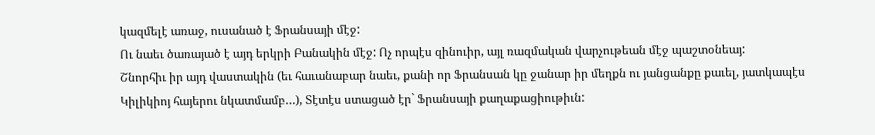կազմելէ առաջ, ուսանած է Ֆրանսայի մէջ:
Ու նաեւ ծառայած է այդ երկրի Բանակին մէջ: Ոչ որպէս զինուիր, այլ ռազմական վարչութեան մէջ պաշտօնեայ:
Շնորհիւ իր այդ վաստակին (եւ հաւանաբար նաեւ, քանի որ Ֆրանսան կը ջանար իր մեղքն ու յանցանքը քաւել, յատկապէս Կիլիկիոյ հայերու նկատմամբ…), Տէտէս ստացած էր` Ֆրանսայի քաղաքացիութիւն: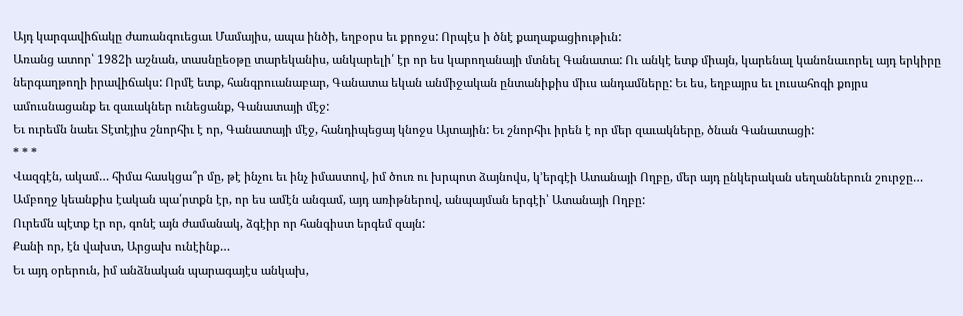Այդ կարգավիճակը ժառանգուեցաւ Մամայիս, ապա ինծի, եղբօրս եւ քրոջս: Որպէս ի ծնէ քաղաքացիութիւն:
Առանց ատոր՝ 1982ի աշնան, տասնըեօթը տարեկանիս, անկարելի՛ էր որ ես կարողանայի մտնել Գանատա: Ու անկէ ետք միայն, կարենալ կանոնաւորել այդ երկիրը ներգաղթողի իրավիճակս: Որմէ ետք, հանգրուանաբար, Գանատա եկան անմիջական ընտանիքիս միւս անդամները: Եւ ես, եղբայրս եւ լուսահոգի քոյրս ամուսնացանք եւ զաւակներ ունեցանք, Գանատայի մէջ:
Եւ ուրեմն նաեւ Տէտէյիս շնորհիւ է որ, Գանատայի մէջ, հանդիպեցայ կնոջս Այտային: Եւ շնորհիւ իրեն է որ մեր զաւակները, ծնան Գանատացի:
* * *
Վազգէն, ակամ… հիմա հասկցա՞ր մը, թէ ինչու եւ ինչ իմաստով, իմ ծուռ ու խրպոտ ձայնովս, կ’երգէի Ատանայի Ողբը, մեր այդ ընկերական սեղաններուն շուրջը…
Ամբողջ կեանքիս էական պա՛րտքն էր, որ ես ամէն անգամ, այդ առիթներով, անպայման երգէի՝ Ատանայի Ողբը:
Ուրեմն պէտք էր որ, գոնէ այն ժամանակ, ձգէիր որ հանգիստ երգեմ զայն:
Քանի որ, էն վախտ, Արցախ ունէինք…
Եւ այդ օրերուն, իմ անձնական պարագայէս անկախ,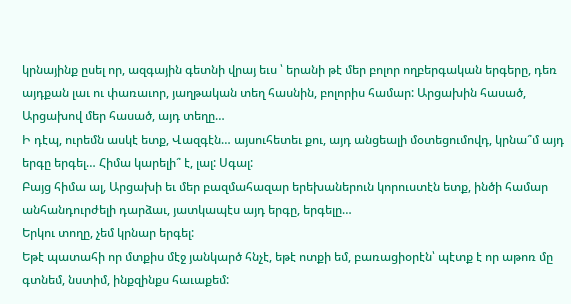կրնայինք ըսել որ, ազգային գետնի վրայ եւս ՝ երանի թէ մեր բոլոր ողբերգական երգերը, դեռ այդքան լաւ ու փառաւոր, յաղթական տեղ հասնին, բոլորիս համար: Արցախին հասած, Արցախով մեր հասած, այդ տեղը…
Ի դէպ, ուրեմն ասկէ ետք, Վազգէն… այսուհետեւ քու, այդ անցեալի մօտեցումովդ, կրնա՞մ այդ երգը երգել… Հիմա կարելի՞ է, լալ: Սգալ:
Բայց հիմա ալ, Արցախի եւ մեր բազմահազար երեխաներուն կորուստէն ետք, ինծի համար անհանդուրժելի դարձաւ, յատկապէս այդ երգը, երգելը…
Երկու տողը, չեմ կրնար երգել:
Եթէ պատահի որ մտքիս մէջ յանկարծ հնչէ, եթէ ոտքի եմ, բառացիօրէն՝ պէտք է որ աթոռ մը գտնեմ, նստիմ, ինքզինքս հաւաքեմ: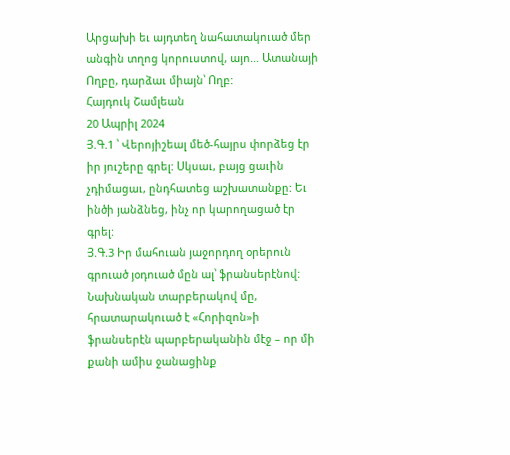Արցախի եւ այդտեղ նահատակուած մեր անգին տղոց կորուստով, այո… Ատանայի Ողբը, դարձաւ միայն՝ Ողբ:
Հայդուկ Շամլեան
20 Ապրիլ 2024
Յ.Գ.1 ՝ Վերոյիշեալ մեծ-հայրս փորձեց էր իր յուշերը գրել: Սկսաւ, բայց ցաւին չդիմացաւ, ընդհատեց աշխատանքը: Եւ ինծի յանձնեց, ինչ որ կարողացած էր գրել:
Յ.Գ.3 Իր մահուան յաջորդող օրերուն գրուած յօդուած մըն ալ՝ ֆրանսերէնով: Նախնական տարբերակով մը, հրատարակուած է «Հորիզոն»ի ֆրանսերէն պարբերականին մէջ – որ մի քանի ամիս ջանացինք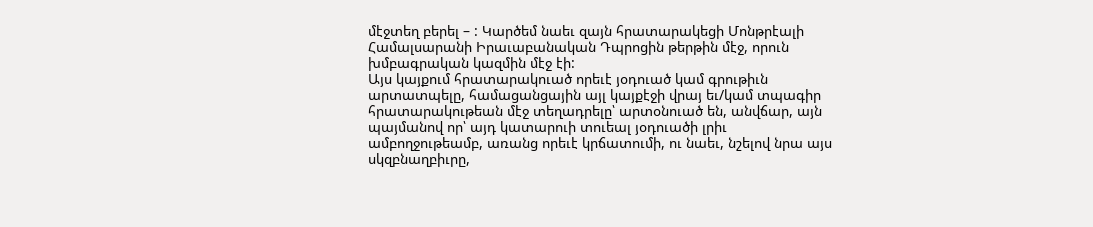մէջտեղ բերել – : Կարծեմ նաեւ զայն հրատարակեցի Մոնթրէալի Համալսարանի Իրաւաբանական Դպրոցին թերթին մէջ, որուն խմբագրական կազմին մէջ էի:
Այս կայքում հրատարակուած որեւէ յօդուած կամ գրութիւն արտատպելը, համացանցային այլ կայքէջի վրայ եւ/կամ տպագիր հրատարակութեան մէջ տեղադրելը՝ արտօնուած են, անվճար, այն պայմանով որ՝ այդ կատարուի տուեալ յօդուածի լրիւ ամբողջութեամբ, առանց որեւէ կրճատումի, ու նաեւ, նշելով նրա այս սկզբնաղբիւրը,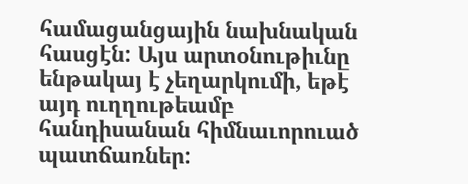համացանցային նախնական հասցէն: Այս արտօնութիւնը ենթակայ է չեղարկումի, եթէ այդ ուղղութեամբ հանդիսանան հիմնաւորուած պատճառներ: